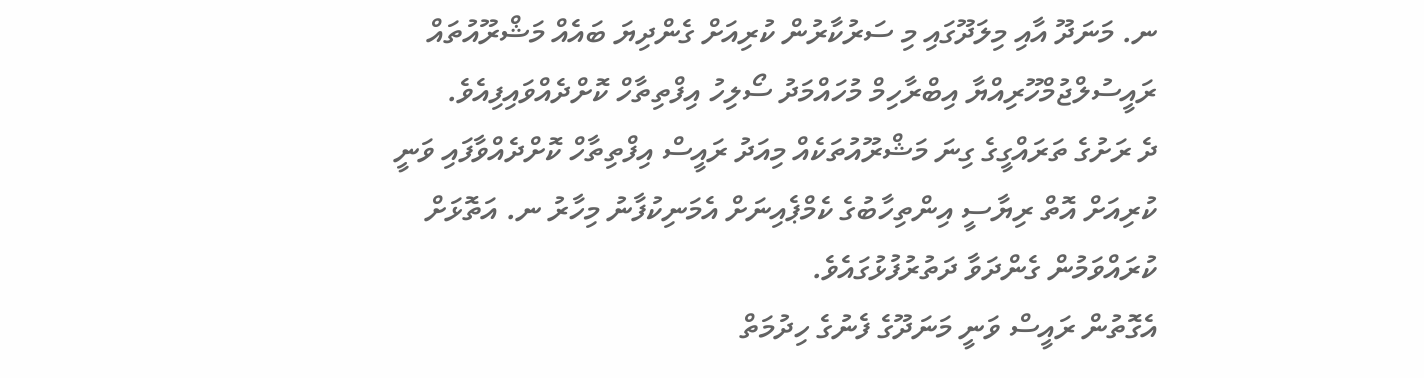ނ. މަނަދޫ އާއި މިލަދޫގައި މި ސަރުކާރުން ކުރިއަށް ގެންދިޔަ ބައެއް މަޝްރޫއުތައް ރައީސުލްޖުމްހޫރިއްޔާ އިބްރާހިމް މުހައްމަދު ސޯލިހު އިފްތިތާހް ކޮށްދެއްވައިފިއެވެ.
ދެ ރަށުގެ ތަރައްގީގެ ގިނަ މަޝްރޫއުތަކެއް މިއަދު ރައީސް އިފްތިތާހް ކޮށްދެއްވާފައި ވަނީ ކުރިއަށް އޮތް ރިޔާސީ އިންތިހާބުގެ ކެމްޕެއިނަށް އެމަނިކުފާނު މިހާރު ނ. އަތޮޅަށް ކުރައްވަމުން ގެންދަވާ ދަތުރުފުޅުގައެވެ.
އެގޮތުން ރައީސް ވަނީ މަނަދޫގެ ފެނުގެ ހިދުމަތް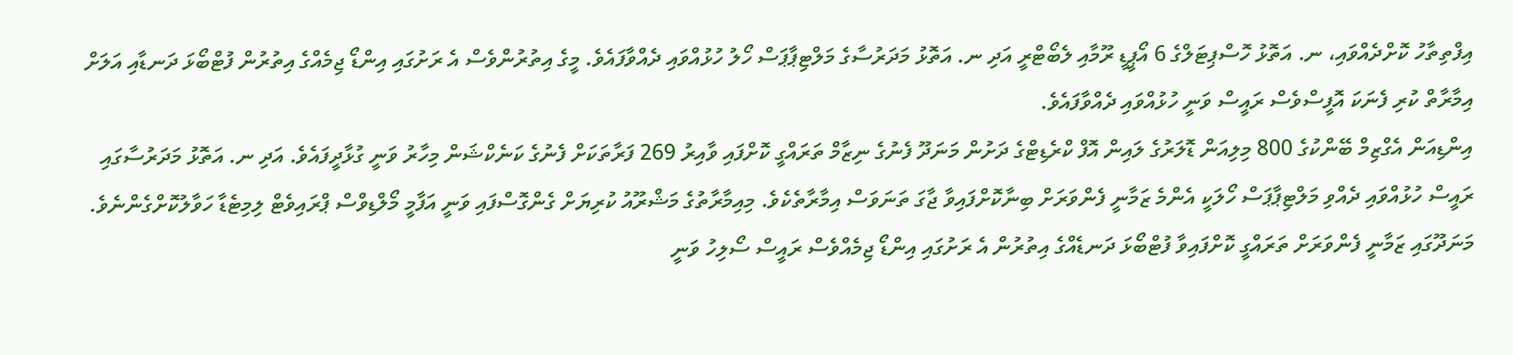އިފްތިތާހު ކޮށްދެއްވައި، ނ. އަތޮޅު ހޮސްޕިޓަލްގެ 6 އޯޕީޑީ ރޫމާއި ލެބޯޓްރީ އަދި ނ. އަތޮޅު މަދަރުސާގެ މަލްޓިޕާޕަސް ހޯލު ހުޅުއްވައި ދެއްވާފައެވެ. މީގެ އިތުރުންވެސް އެ ރަށުގައި އިންޑޯ ޖިމެއްގެ އިތުރުން ފުޓްބޯޅަ ދަނޑާއި އަލަށް އިމާރާތް ކުރި ފެނަކަ އޮފީސްވެސް ރައީސް ވަނީ ހުޅުއްވައި ދެއްވާފައެވެ.
އިންޑިއަން އެގްޒިމް ބޭންކުގެ 800 މިލިއަން ޑޮލަރުގެ ލައިން އޮފް ކްރެޑިޓްގެ ދަށުން މަނަދޫ ފެނުގެ ނިޒާމް ތަރައްގީ ކޮށްފައި ވާއިރު 269 ފަރާތަކަށް ފެނުގެ ކަނެކްޝަން މިހާރު ވަނީ ގުޅާދީފައެވެ. އަދި ނ. އަތޮޅު މަދަރުސާގައި ރައީސް ހުޅުއްވައި ދެއްވި މަލްޓިޕާޕަސް ހޯލަކީ އެންމެ ޒަމާނީ ފެންވަރަށް ބިނާކޮށްފައިވާ ޖާގަ ތަނަވަސް އިމާރާތެކެވެ. މިއިމާރާތުގެ މަޝްރޫއު ކުރިޔަށް ގެންގޮސްފައި ވަނީ އަފާމީ މޯލްޑިވްސް ޕްރައިވެޓް ލިމިޓެޑާ ހަވާލުކޮށްގެންނެވެ.
މަނަދޫގައި ޒަމާނީ ފެންވަރަށް ތަރައްގީ ކޮށްފައިވާ ފުޓްބޯޅަ ދަނޑެއްގެ އިތުރުން އެ ރަށުގައި އިންޑޯ ޖިމެއްވެސް ރައީސް ސޯލިހު ވަނީ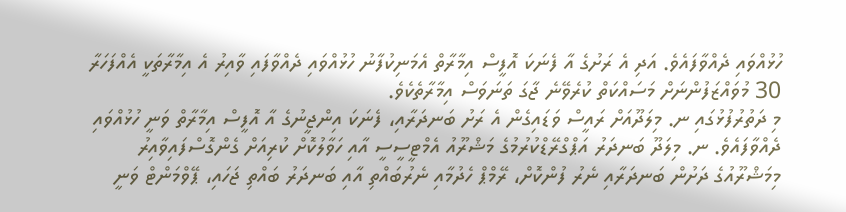ހުޅުއްވައި ދެއްވާފައެވެ. އަދި އެ ރަށުގެ އާ ފެނަކަ އޮފީސް އިމާރާތް އެމަނިކުފާނު ހުޅުއްވައި ދެއްވާފައި ވާއިރު އެ އިމާރާތަކީ އެއްފަހަރާ 30 މުވައްޒަފުންނަށް މަސައްކަތް ކުރެވޭނެ ޖާގަ ތަނަވަސް އިމާރާތެކެވެ.
މި ދަތުރުފުޅުގައި ނ. މިލަދޫއަށް ރައީސް ވަޑައިގެން އެ ރަށު ބަނދަރާއި، ފެނަކަ އިންޖީނުގެ އާ އޮފީސް އިމާރާތް ވަނީ ހުޅުއްވައި ދެއްވާފައެވެ. ނ. މިލަދޫ ބަނދަރު އަޕްގްރޭޑްކުރުމުގެ މަޝްރޫއު އެމްޓީސީސީ އާއި ހަވާލުކޮށް ކުރިއަށް ގެންގޮސްފައިވާއިރު މިމަޝްރޫއުގެ ދަށުން ބަނދަރާއި ނެރު ފުންކޮށް، ރޭމްޕް ހެދުމާއި ނެރުބައްތި އާއި ބަނދަރު ބައްތި ޖަހައި، ޕޭވްމަންޓް ވަނީ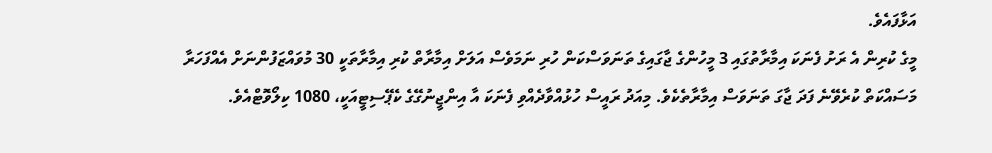އަޅާފައެވެ.
މީގެ ކުރިން އެ ރަށު ފެނަކަ އިމާރާތުގައި 3 މީހުންގެ ޖާގައިގެ ތަނަވަސްކަން ހުރި ނަމަވެސް އަލަށް އިމާރާތް ކުރި އިމާރާތަކީ 30 މުވައްޒަފުންނަށް އެއްފަހަރާ މަސައްކަތް ކުރެވޭނެ ފަދަ ޖާގަ ތަނަވަސް އިމާރާތެކެވެ. މިއަދު ރައީސް ހުޅުއްވާދެއްވި ފެނަކަ އާ އިންޖީނުގޭގެ ކެޕޭސިޓީއަކީ، 1080 ކިލޯވޮޓްއެވެ.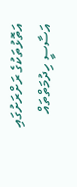އަތޮޅުތަކުގެ ރަށްރަށުގައި އަސާސީ ހިދުމަތްތައް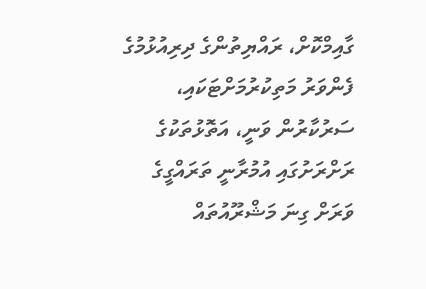ގާއިމްކޮށް، ރައްޔިތުންގެ ދިރިއުޅުމުގެ ފެންވަރު މަތިކުރުމަށްޓަކައި، ސަރުކާރުން ވަނީ، އަތޮޅުތަކުގެ ރަށްރަށުގައި އުމުރާނީ ތަރައްގީގެ ވަރަށް ގިނަ މަޝްރޫއުތައް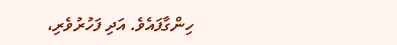ހިންގާފައެވެ. އަދި ފަހުރުވެރި،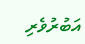އަބުރުވެރި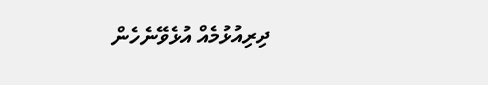ދިރިއުޅުމެއް އުޅެވޭނެހެން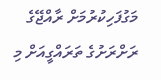މަގުފަހިކުރުމަށް ރާއްޖޭގެ ރަށްރަށުގެ ތަރައްގީއަށް މި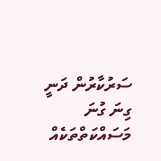ސަރުކާރުން ދަނީ ގިނަ ގުނަ މަސައްކަތްތަކެއް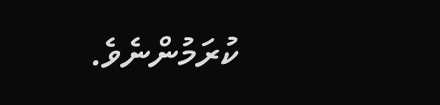ކުރަމުންނެވެ.